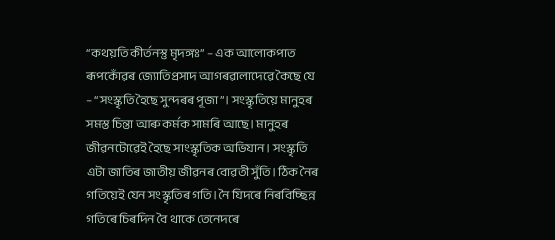“কথয়তি কীৰ্তনস্তু মৃদঙ্গঃ” – এক আলোকপাত
ৰূপকোঁৱৰ জ্যোতিপ্ৰসাদ আগৰৱালাদেৱে কৈছে যে – “সংস্কৃতি হৈছে সুন্দৰৰ পূজা”। সংস্কৃতিয়ে মানুহৰ সমস্ত চিন্তা আৰু কৰ্মক সামৰি আছে। মানুহৰ জীৱনটোৱেই হৈছে সাংস্কৃতিক অভিযান। সংস্কৃতি এটা জাতিৰ জাতীয় জীৱনৰ বোৱতী সুঁতি। ঠিক নৈৰ গতিয়েই যেন সংস্কৃতিৰ গতি। নৈ যিদৰে নিৰবিচ্ছিন্ন গতিৰে চিৰদিন বৈ থাকে তেনেদৰে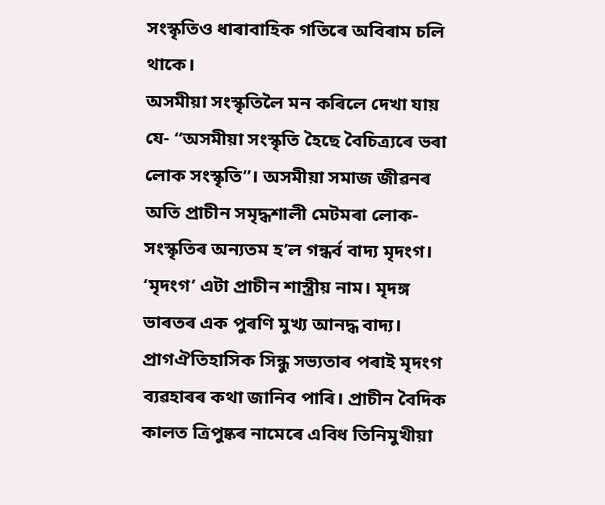সংস্কৃতিও ধাৰাবাহিক গতিৰে অবিৰাম চলি থাকে।
অসমীয়া সংস্কৃতিলৈ মন কৰিলে দেখা যায় যে- “অসমীয়া সংস্কৃতি হৈছে বৈচিত্ৰ্যৰে ভৰা লোক সংস্কৃতি”। অসমীয়া সমাজ জীৱনৰ অতি প্রাচীন সমৃদ্ধশালী মেটমৰা লোক-সংস্কৃতিৰ অন্যতম হ’ল গন্ধর্ব বাদ্য মৃদংগ। ‘মৃদংগ’ এটা প্রাচীন শাস্ত্রীয় নাম। মৃদঙ্গ ভাৰতৰ এক পুৰণি মুখ্য আনদ্ধ বাদ্য। প্রাগঐতিহাসিক সিন্ধু সভ্যতাৰ পৰাই মৃদংগ ব্যৱহাৰৰ কথা জানিব পাৰি। প্রাচীন বৈদিক কালত ত্ৰিপুষ্কৰ নামেৰে এবিধ তিনিমুখীয়া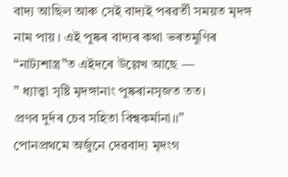বাদ্য আছিল আৰু সেই বাদ্যই পৰৱৰ্তী সময়ত মৃদঙ্গ নাম পায়। এই পুষ্কৰ বাদ্যৰ কথা ভৰতমুণিৰ “নাট্যশাস্ত্ৰ”ত এইদৰে উল্লেখ আছে —
” ধ্যাত্ত্বা সৃষ্টি মৃদঙ্গানাং পুষ্কৰানসৃজত তত।
প্ৰণব দুৰ্দৰ চেব সহিতা বিশ্বকৰ্মানা।।”
পোনপ্রথমে অর্জুনে দেৱবাদ্য মৃদংগ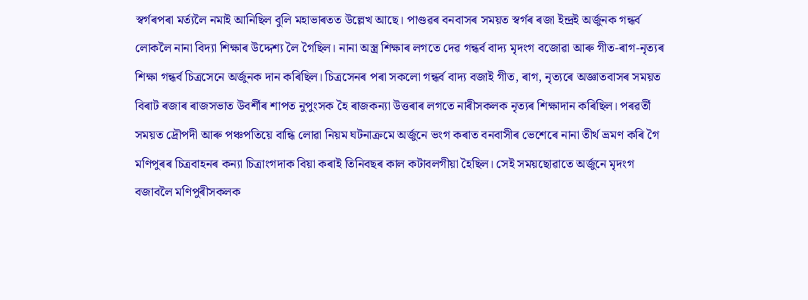স্বৰ্গৰপৰা মর্ত্যলৈ নমাই আনিছিল বুলি মহাভাৰতত উল্লেখ আছে। পাণ্ডৱৰ বনবাসৰ সময়ত স্বৰ্গৰ ৰজা ইন্দ্রই অর্জুনক গন্ধর্ব লোকলৈ নানা বিদ্যা শিক্ষাৰ উদ্দেশ্য লৈ গৈছিল। নানা অস্ত্ৰ শিক্ষাৰ লগতে দেৱ গন্ধর্ব বাদ্য মৃদংগ বজোৱা আৰু গীত-ৰাগ-নৃত্যৰ শিক্ষা গন্ধর্ব চিত্রসেনে অর্জুনক দান কৰিছিল। চিত্রসেনৰ পৰা সকলো গন্ধর্ব বাদ্য বজাই গীত, ৰাগ, নৃত্যৰে অজ্ঞাতবাসৰ সময়ত বিৰাট ৰজাৰ ৰাজসভাত উবর্শীৰ শাপত নুপুংসক হৈ ৰাজকন্যা উত্তৰাৰ লগতে নাৰীসকলক নৃত্যৰ শিক্ষাদান কৰিছিল। পৰৱৰ্তী সময়ত দ্রৌপদী আৰু পঞ্চপতিয়ে বান্ধি লোৱা নিয়ম ঘটনাক্রমে অর্জুনে ভংগ কৰাত বনবাসীৰ ভেশেৰে নানা তীর্থ ভ্ৰমণ কৰি গৈ মণিপুৰৰ চিত্ৰবাহনৰ কন্যা চিত্রাংগদাক বিয়া কৰাই তিনিবছৰ কাল কটাবলগীয়া হৈছিল। সেই সময়ছোৱাতে অর্জুনে মৃদংগ বজাবলৈ মণিপুৰীসকলক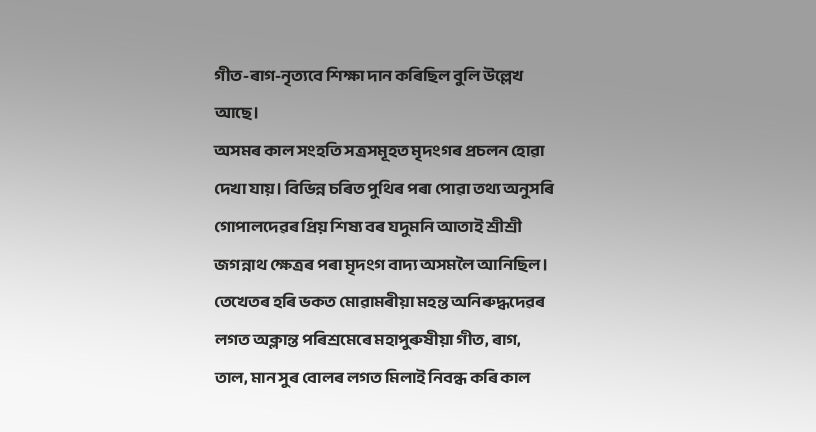গীত-ৰাগ-নৃত্যবে শিক্ষা দান কৰিছিল বুলি উল্লেখ আছে।
অসমৰ কাল সংহতি সত্ৰসমূহত মৃদংগৰ প্ৰচলন হোৱা দেখা যায়। বিভিন্ন চৰিত পুথিৰ পৰা পোৱা তথ্য অনুসৰি গোপালদেৱৰ প্রিয় শিষ্য বৰ যদুমনি আতাই শ্রীশ্রী জগন্নাথ ক্ষেত্ৰৰ পৰা মৃদংগ বাদ্য অসমলৈ আনিছিল। তেখেতৰ হৰি ভকত মোৱামৰীয়া মহন্ত অনিৰুদ্ধদেৱৰ লগত অক্লান্ত পৰিশ্ৰমেৰে মহাপুৰুষীয়া গীত, ৰাগ, তাল, মান সুৰ বোলৰ লগত মিলাই নিবন্ধ কৰি কাল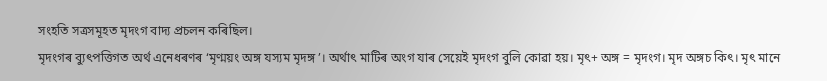সংহতি সত্ৰসমূহত মৃদংগ বাদ্য প্রচলন কৰিছিল।
মৃদংগৰ ব্যুৎপত্তিগত অর্থ এনেধৰণৰ ‘মৃণ্ময়ং অঙ্গ যস্যম মৃদঙ্গ’। অর্থাৎ মাটিৰ অংগ যাৰ সেয়েই মৃদংগ বুলি কোৱা হয়। মৃৎ+ অঙ্গ = মৃদংগ। মৃদ অঙ্গচ কিৎ। মৃৎ মানে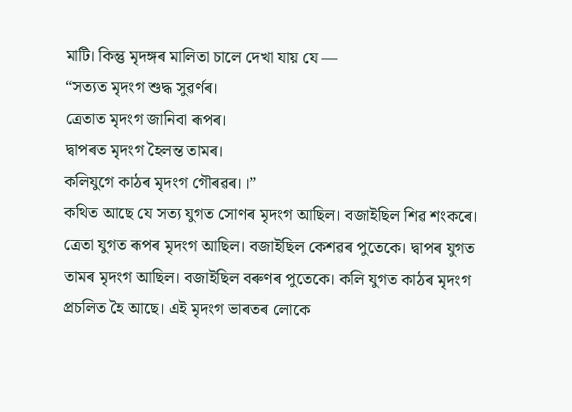মাটি। কিন্তু মৃদঙ্গৰ মালিতা চালে দেখা যায় যে —
“সত্যত মৃদংগ শুদ্ধ সুৱৰ্ণৰ।
ত্ৰেতাত মৃদংগ জানিবা ৰূপৰ।
দ্বাপৰত মৃদংগ হৈলন্ত তামৰ।
কলিযুগে কাঠৰ মৃদংগ গৌৰৱৰ।।”
কথিত আছে যে সত্য যুগত সোণৰ মৃদংগ আছিল। বজাইছিল শিৱ শংকৰে। ত্রেতা যুগত ৰূপৰ মৃদংগ আছিল। বজাইছিল কেশৱৰ পুতেকে। দ্বাপৰ যুগত তামৰ মৃদংগ আছিল। বজাইছিল বৰুণৰ পুতেকে। কলি যুগত কাঠৰ মৃদংগ প্রচলিত হৈ আছে। এই মৃদংগ ভাৰতৰ লোকে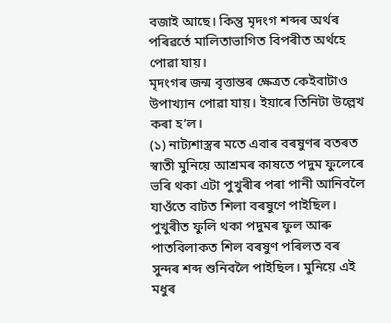বজাই আছে। কিন্তু মৃদংগ শব্দৰ অৰ্থৰ পৰিৱৰ্তে মালিতাভাগিত বিপৰীত অৰ্থহে পোৱা যায়।
মৃদংগৰ জন্ম বৃত্তান্তৰ ক্ষেত্ৰত কেইবাটাও উপাখ্যান পোৱা যায়। ইয়াৰে তিনিটা উল্লেখ কৰা হ’ল।
(১) নাট্যশাস্ত্ৰৰ মতে এবাৰ বৰষুণৰ বতৰত স্বাতী মুনিয়ে আশ্ৰমৰ কাষতে পদুম ফুলেৰে ভৰি থকা এটা পুখুৰীৰ পৰা পানী আনিবলৈ যাওঁতে বাটত শিলা বৰষুণে পাইছিল। পুখুৰীত ফুলি থকা পদুমৰ ফুল আৰু পাতবিলাকত শিল বৰষুণ পৰিলত বৰ সুন্দৰ শব্দ শুনিবলৈ পাইছিল। মুনিয়ে এই মধুৰ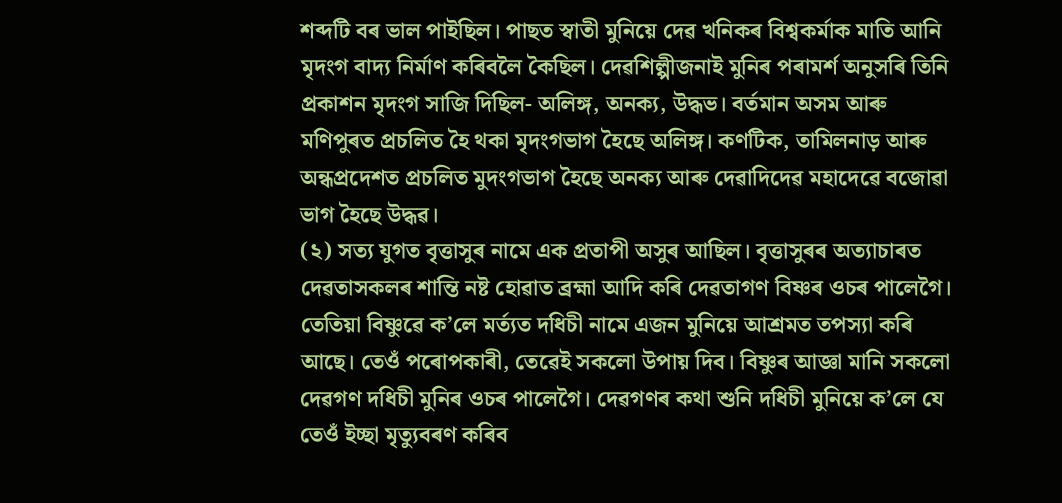শব্দটি বৰ ভাল পাইছিল। পাছত স্বাতী মুনিয়ে দেৱ খনিকৰ বিশ্বকর্মাক মাতি আনি মৃদংগ বাদ্য নির্মাণ কৰিবলৈ কৈছিল। দেৱশিল্পীজনাই মুনিৰ পৰামৰ্শ অনুসৰি তিনি প্রকাশন মৃদংগ সাজি দিছিল- অলিঙ্গ, অনক্য, উদ্ধভ। বর্তমান অসম আৰু মণিপুৰত প্রচলিত হৈ থকা মৃদংগভাগ হৈছে অলিঙ্গ। কণটিক, তামিলনাড় আৰু অন্ধপ্রদেশত প্রচলিত মুদংগভাগ হৈছে অনক্য আৰু দেৱাদিদেৱ মহাদেৱে বজোৱা ভাগ হৈছে উদ্ধৱ।
(২) সত্য যুগত বৃত্তাসুৰ নামে এক প্রতাপী অসুৰ আছিল। বৃত্তাসুৰৰ অত্যাচাৰত দেৱতাসকলৰ শান্তি নষ্ট হোৱাত ব্ৰহ্মা আদি কৰি দেৱতাগণ বিষ্ণৰ ওচৰ পালেগৈ। তেতিয়া বিষ্ণুৱে ক’লে মর্ত্যত দধিচী নামে এজন মুনিয়ে আশ্রমত তপস্যা কৰি আছে। তেওঁ পৰোপকাৰী, তেৱেই সকলো উপায় দিব। বিষ্ণুৰ আজ্ঞা মানি সকলো দেৱগণ দধিচী মুনিৰ ওচৰ পালেগৈ। দেৱগণৰ কথা শুনি দধিচী মুনিয়ে ক’লে যে তেওঁ ইচ্ছা মৃত্যুবৰণ কৰিব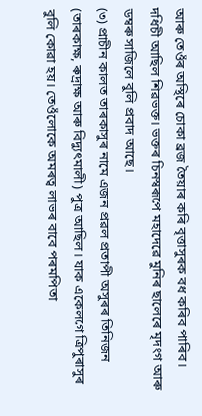আৰু তেওঁৰ অস্থিৰে চোকা ব্ৰজ তৈয়াৰ কৰি বৃত্তাসুৰক বধ কৰিব পাৰিব। দধিচী আছিল শিৱভক্ত। ভক্তৰ চিনস্বৰূপে মহাদেৱে মুনিৰ ছালেৰে মৃদংগ আৰু ডম্বৰু সাজিলে বুলি প্রবাদ আছে।
(৩) প্ৰাচীন কালত তাৰকাসুৰ নামে এজন প্ৰৱল প্ৰতাপী অসুৰৰ তিনিজন (তাৰকাক্ষ, ৰুদ্ৰাক্ষ আৰু বিদ্যুৎমালী) পুত্ৰ আছিল। যাক একেলগে ত্ৰিপুৰাসুৰ বুলি কোৱা হয়। তেওঁলোকে অমৰত্ব লাভৰ বাবে পৰমপিতা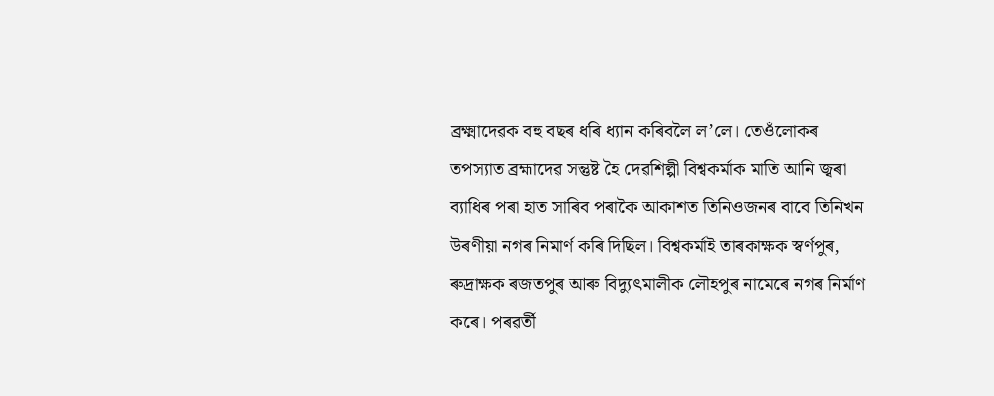ব্ৰক্ষ্মাদেৱক বহু বছৰ ধৰি ধ্যান কৰিবলৈ ল’লে। তেওঁলোকৰ তপস্যাত ব্ৰহ্মাদেৱ সন্তুষ্ট হৈ দেৱশিল্পী বিশ্বকৰ্মাক মাতি আনি জ্বৰা ব্যাধিৰ পৰা হাত সাৰিব পৰাকৈ আকাশত তিনিওজনৰ বাবে তিনিখন উৰণীয়া নগৰ নিমাৰ্ণ কৰি দিছিল। বিশ্বকৰ্মাই তাৰকাক্ষক স্বৰ্ণপুৰ, ৰুদ্ৰাক্ষক ৰজতপুৰ আৰু বিদ্যুৎমালীক লৌহপুৰ নামেৰে নগৰ নিৰ্মাণ কৰে। পৰৱৰ্তী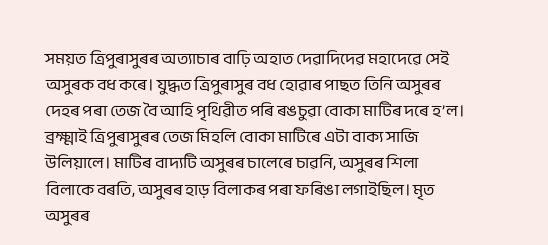সময়ত ত্ৰিপুৰাসুৰৰ অত্যাচাৰ বাঢ়ি অহাত দেৱাদিদেৱ মহাদেৱে সেই অসুৰক বধ কৰে। যুদ্ধত ত্ৰিপুৰাসুৰ বধ হোৱাৰ পাছত তিনি অসুৰৰ দেহৰ পৰা তেজ বৈ আহি পৃথিৱীত পৰি ৰঙচুৱা বোকা মাটিৰ দৰে হ’ল। ব্ৰক্ষ্মাই ত্ৰিপুৰাসুৰৰ তেজ মিহলি বোকা মাটিৰে এটা বাক্য সাজি উলিয়ালে। মাটিৰ বাদ্যটি অসুৰৰ চালেৰে চাৱনি, অসুৰৰ শিলা বিলাকে বৰতি, অসুৰৰ হাড় বিলাকৰ পৰা ফৰিঙা লগাইছিল। মৃত অসুৰৰ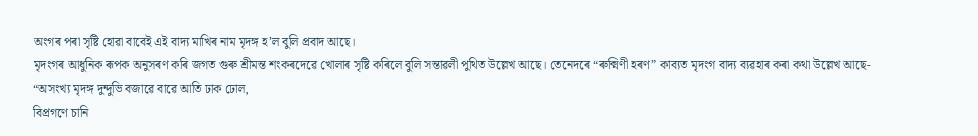অংগৰ পৰা সৃষ্টি হোৱা বাবেই এই বাদ্য মাখিৰ নাম মৃদঙ্গ হ’ল বুলি প্ৰবাদ আছে।
মৃদংগৰ আধুনিক ৰূপক অনুসৰণ কৰি জগত গুৰু শ্ৰীমন্ত শংকৰদেৱে খোলাৰ সৃষ্টি কৰিলে বুলি সন্তাৱলী পুথিত উল্লেখ আছে। তেনেদৰে “ৰুক্মিণী হৰণ” কাব্যত মৃদংগ বাদ্য ব্যৱহাৰ কৰা কথা উল্লেখ আছে-
“অসংখ্য মৃদঙ্গ দুন্দুভি বজাৱে বাৱে আতি ঢাক ঢোল,
বিপ্ৰগণে চানি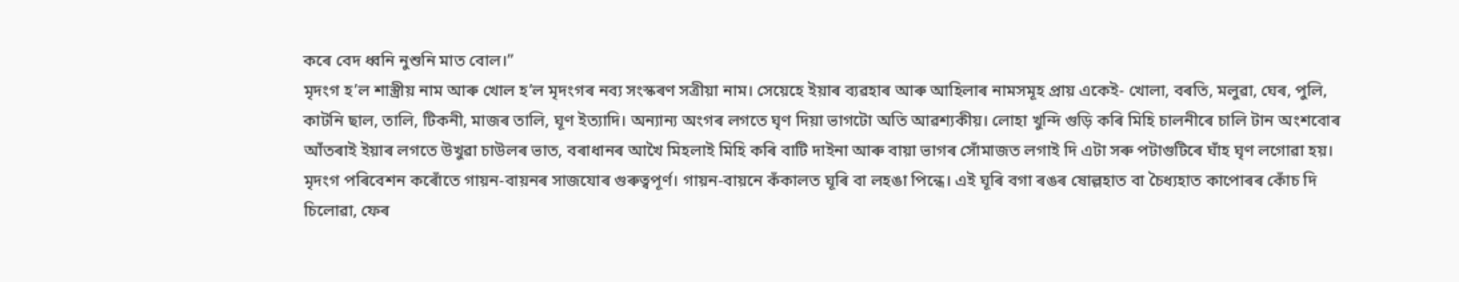কৰে বেদ ধ্বনি নুশুনি মাত বোল।”
মৃদংগ হ’ল শাস্ত্রীয় নাম আৰু খোল হ’ল মৃদংগৰ নব্য সংস্কৰণ সত্ৰীয়া নাম। সেয়েহে ইয়াৰ ব্যৱহাৰ আৰু আহিলাৰ নামসমূহ প্রায় একেই- খোলা, বৰতি, মলুৱা, ঘেৰ, পুলি, কাটনি ছাল, তালি, টিকনী, মাজৰ তালি, ঘূণ ইত্যাদি। অন্যান্য অংগৰ লগতে ঘৃণ দিয়া ভাগটো অতি আৱশ্যকীয়। লোহা খুন্দি গুড়ি কৰি মিহি চালনীৰে চালি টান অংশবোৰ আঁতৰাই ইয়াৰ লগতে উখুৱা চাউলৰ ভাত, বৰাধানৰ আখৈ মিহলাই মিহি কৰি বাটি দাইনা আৰু বায়া ভাগৰ সোঁমাজত লগাই দি এটা সৰু পটাগুটিৰে ঘাঁহ ঘৃণ লগোৱা হয়।
মৃদংগ পৰিবেশন কৰোঁতে গায়ন-বায়নৰ সাজযোৰ গুৰুত্বপূৰ্ণ। গায়ন-বায়নে কঁকালত ঘূৰি বা লহঙা পিন্ধে। এই ঘূৰি বগা ৰঙৰ ষোল্লহাত বা চৈধ্যহাত কাপোৰৰ কোঁচ দি চিলোৱা, ফেৰ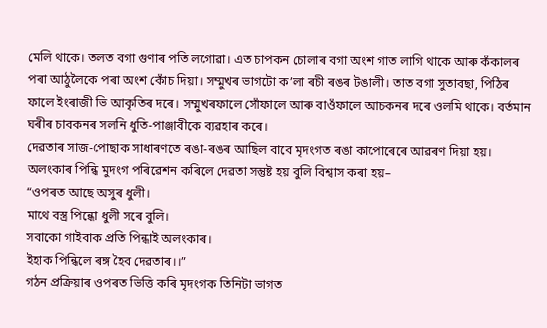মেলি থাকে। তলত বগা গুণাৰ পতি লগোৱা। এত চাপকন চোলাৰ বগা অংশ গাত লাগি থাকে আৰু কঁকালৰ পৰা আঠুলৈকে পৰা অংশ কোঁচ দিয়া। সম্মুখৰ ভাগটো ক’লা ৰচী ৰঙৰ টঙালী। তাত বগা সুতাবছা, পিঠিৰ ফালে ইংৰাজী ভি আকৃতিৰ দৰে। সম্মুখৰফালে সোঁফালে আৰু বাওঁফালে আচকনৰ দৰে ওলমি থাকে। বর্তমান ঘৰীৰ চাবকনৰ সলনি ধুতি-পাঞ্জাবীকে ব্যৱহাৰ কৰে।
দেৱতাৰ সাজ-পোছাক সাধাৰণতে ৰঙা-ৰঙৰ আছিল বাবে মৃদংগত ৰঙা কাপোৰেৰে আৱৰণ দিয়া হয়। অলংকাৰ পিন্ধি মুদংগ পৰিৱেশন কৰিলে দেৱতা সন্তুষ্ট হয় বুলি বিশ্বাস কৰা হয়–
“ওপৰত আছে অসুৰ ধুলী।
মাথে বস্ত্ৰ পিন্ধো ধুলী সৰে বুলি।
সবাকো গাইবাক প্ৰতি পিন্ধাই অলংকাৰ।
ইহাক পিন্ধিলে ৰঙ্গ হৈব দেৱতাৰ।।”
গঠন প্ৰক্ৰিয়াৰ ওপৰত ভিত্তি কৰি মৃদংগক তিনিটা ভাগত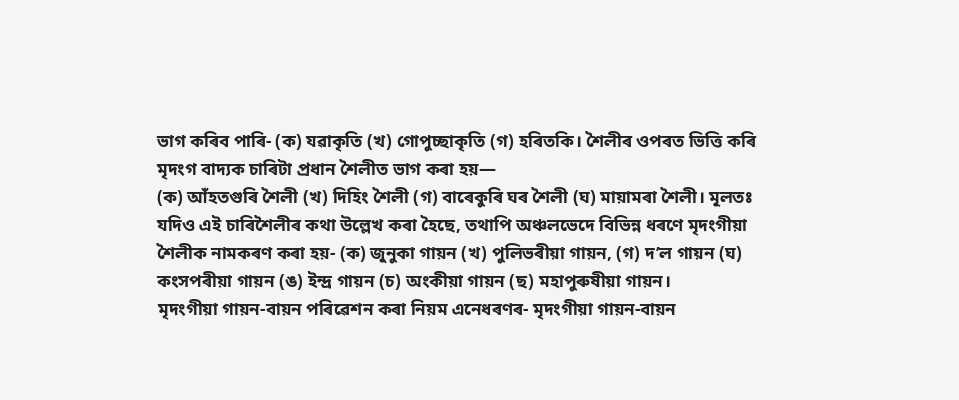ভাগ কৰিব পাৰি- (ক) যৱাকৃতি (খ) গোপুচ্ছাকৃতি (গ) হৰিতকি। শৈলীৰ ওপৰত ভিত্তি কৰি মৃদংগ বাদ্যক চাৰিটা প্রধান শৈলীত ভাগ কৰা হয়—
(ক) আঁহতগুৰি শৈলী (খ) দিহিং শৈলী (গ) বাৰেকুৰি ঘৰ শৈলী (ঘ) মায়ামৰা শৈলী। মূলতঃ যদিও এই চাৰিশৈলীৰ কথা উল্লেখ কৰা হৈছে, তথাপি অঞ্চলভেদে বিভিন্ন ধৰণে মৃদংগীয়া শৈলীক নামকৰণ কৰা হয়- (ক) জুনুকা গায়ন (খ) পুলিভৰীয়া গায়ন, (গ) দ’ল গায়ন (ঘ) কংসপৰীয়া গায়ন (ঙ) ইন্দ্র গায়ন (চ) অংকীয়া গায়ন (ছ) মহাপুৰুষীয়া গায়ন।
মৃদংগীয়া গায়ন-বায়ন পৰিৱেশন কৰা নিয়ম এনেধৰণৰ- মৃদংগীয়া গায়ন-বায়ন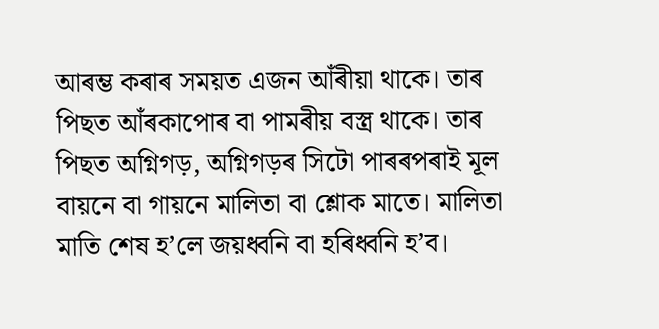আৰম্ভ কৰাৰ সময়ত এজন আঁৰীয়া থাকে। তাৰ পিছত আঁৰকাপোৰ বা পামৰীয় বস্ত্ৰ থাকে। তাৰ পিছত অগ্নিগড়, অগ্নিগড়ৰ সিটো পাৰৰপৰাই মূল বায়নে বা গায়নে মালিতা বা শ্লোক মাতে। মালিতা মাতি শেষ হ’লে জয়ধ্বনি বা হৰিধ্বনি হ’ব।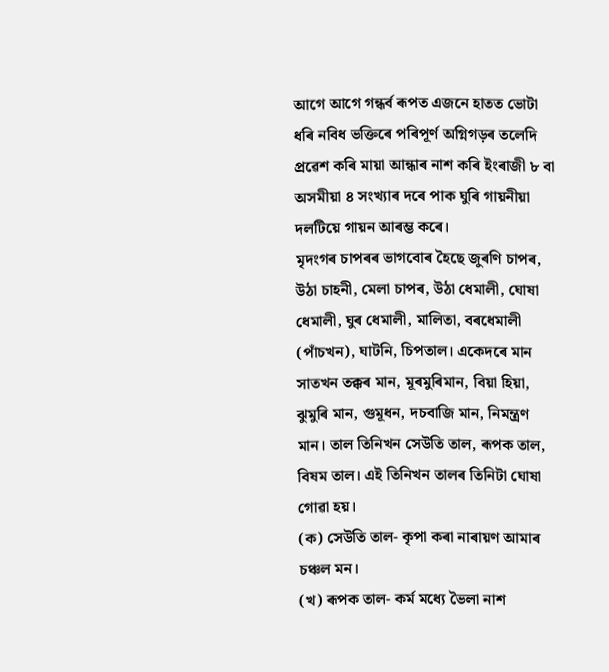আগে আগে গন্ধর্ব ৰূপত এজনে হাতত ভোটা ধৰি নবিধ ভক্তিৰে পৰিপূৰ্ণ অগ্নিগড়ৰ তলেদি প্রৱেশ কৰি মায়া আন্ধাৰ নাশ কৰি ইংৰাজী ৮ বা অসমীয়া ৪ সংখ্যাৰ দৰে পাক ঘুৰি গায়নীয়া দলটিয়ে গায়ন আৰম্ভ কৰে।
মৃদংগৰ চাপৰৰ ভাগবোৰ হৈছে জুৰণি চাপৰ, উঠা চাহনী, মেলা চাপৰ, উঠা ধেমালী, ঘোষা ধেমালী, ঘুৰ ধেমালী, মালিতা, বৰধেমালী (পাঁচখন), ঘাটনি, চিপতাল। একেদৰে মান সাতখন তক্কৰ মান, মূৰমুৰিমান, বিয়া হিয়া, ঝুমুৰি মান, গুমূধন, দচবাজি মান, নিমন্ত্রণ মান। তাল তিনিখন সেউতি তাল, ৰূপক তাল, বিষম তাল। এই তিনিখন তালৰ তিনিটা ঘোষা গোৱা হয়।
(ক) সেউতি তাল- কৃপা কৰা নাৰায়ণ আমাৰ চঞ্চল মন।
(খ) ৰূপক তাল- কর্ম মধ্যে ভৈলা নাশ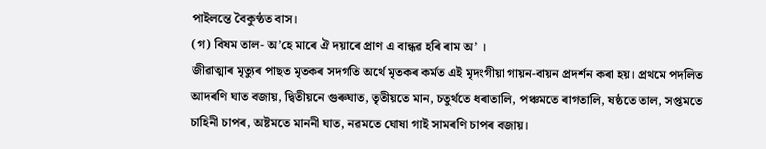পাইলন্তে বৈকুণ্ঠত বাস।
(গ) বিষম তাল- অ’হে মাৰে ঐ দয়াৰে প্ৰাণ এ বান্ধৱ হৰি ৰাম অ’ ।
জীৱাত্মাৰ মৃত্যুৰ পাছত মৃতকৰ সদগতি অর্থে মৃতকৰ কৰ্মত এই মৃদংগীয়া গায়ন-বায়ন প্রদর্শন কৰা হয়। প্রথমে পদলিত আদৰণি ঘাত বজায়, দ্বিতীয়নে গুৰুঘাত, তৃতীয়তে মান, চতুৰ্থতে ধৰাতালি, পঞ্চমতে ৰাগতালি, ষষ্ঠতে তাল, সপ্তমতে চাহিনী চাপৰ, অষ্টমতে মাননী ঘাত, নৱমতে ঘোষা গাই সামৰণি চাপৰ বজায়।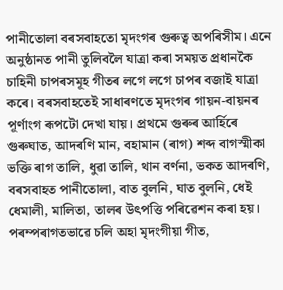পানীতোলা বৰসবাহতো মৃদংগৰ গুৰুত্ব অপৰিসীম। এনে অনুষ্ঠানত পানী তুলিবলৈ যাত্ৰা কৰা সময়ত প্রধানকৈ চাহিনী চাপৰসমূহ গীতৰ লগে লগে চাপৰ বজাই যাত্ৰা কৰে। বৰসবাহতেই সাধাৰণতে মৃদংগৰ গায়ন-বায়নৰ পূৰ্ণাংগ ৰূপটো দেখা যায়। প্রথমে গুৰুৰ আৰ্হিৰে গুৰুঘাত, আদৰণি মান, বহামান (ৰাগ) শব্দ বাগস্মীকা ভক্তি ৰাগ তালি, ধুৱা তালি, থান বৰ্ণনা, ভকত আদৰণি, বৰসবাহত পানীতোলা, বাত বুলনি, ঘাত বুলনি, ধেই ধেমালী, মালিতা, তালৰ উৎপত্তি পৰিৱেশন কৰা হয়। পৰম্পৰাগতভাৱে চলি অহা মৃদংগীয়া গীত,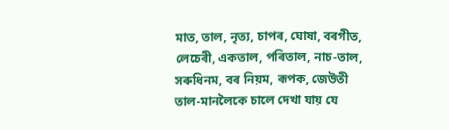মাত, তাল, নৃত্য, চাপৰ, ঘোষা, বৰগীত, লেচেৰী, একতাল, পৰিতাল, নাচ-তাল, সৰুধিনম, বৰ নিয়ম, ৰূপক, জেউতী তাল-মানলৈকে চালে দেখা যায় যে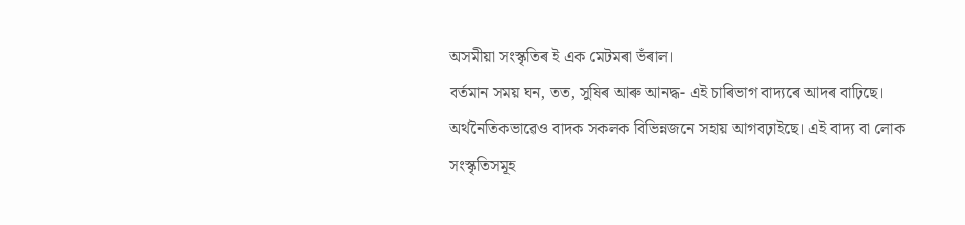অসমীয়া সংস্কৃতিৰ ই এক মেটমৰা ভঁৰাল।
বর্তমান সময় ঘন, তত, সুষিৰ আৰু আনদ্ধ- এই চাৰিভাগ বাদ্যৰে আদৰ বাঢ়িছে। অর্থনৈতিকভাৱেও বাদক সকলক বিভিন্নজনে সহায় আগবঢ়াইছে। এই বাদ্য বা লোক সংস্কৃতিসমূহ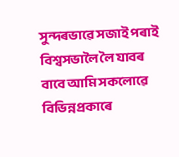সুন্দৰভাৱে সজাই পৰাই বিশ্বসভালৈ লৈ যাবৰ বাবে আমি সকলোৱে বিভিন্নপ্ৰকাৰে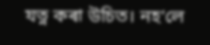যত্ন কৰা উচিত। নহ’লে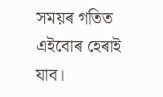সময়ৰ গতিত এইবোৰ হেৰাই যাব।